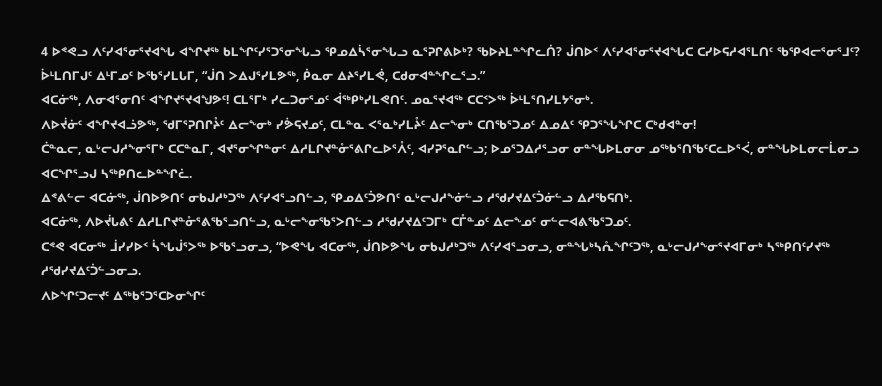4 ᐅᕝᕙᓗ ᐱᑦᓯᐊᕐᓂᕐᔪᐊᖓ ᐊᖏᔪᖅ ᑲᒪᖏᑦᓯᕐᑐᕐᓂᖓᓗ ᕿᓄᐃᓵᕐᓂᖓᓗ ᓇᕐᕈᒋᕕᐅᒃ? ᖃᐅᔨᒪᓐᖏᓚᑏ? ᒎᑎᐅᑉ ᐱᑦᓯᐊᕐᓂᕐᔪᐊᖓᑕ ᑕᓯᐅᕋᓱᐊᕐᒪᑎᑦ ᖃᕿᐊᓕᕐᓂᕐᒧᑦ?
ᐆᒻᒪᑎᒥᒍᑦ ᐃᒻᒥᓄᑦ ᐅᖃᕐᓯᒪᒐᒥ, “ᒎᑎ ᐳᐃᒍᕐᓯᒪᕗᖅ, ᑮᓇᓂ ᐃᔨᕐᓯᒪᕚ, ᑕᑯᓂᐊᓐᖏᓚᕐᓗ.”
ᐊᑕᓃᖅ, ᐱᓂᐊᕐᓂᑎᑦ ᐊᖏᔪᕐᔪᐊᖑᕗᑦ! ᑕᒪᕐᒥᒃ ᓯᓚᑐᓂᕐᓄᑦ ᐋᖅᑭᒃᓯᒪᕙᑎᑦ. ᓄᓇᕐᔪᐊᖅ ᑕᑕᑉᐳᖅ ᐆᒻᒪᕐᑎᓯᒪᔭᕐᓂᒃ.
ᐱᐅᔫᓃᑦ ᐊᖏᔪᐊᓘᕗᖅ, ᖁᒥᕐᕈᑎᒋᔧᑦ ᐃᓕᖕᓂᒃ ᓯᕘᕋᔪᓄᑦ, ᑕᒪᓐᓇ ᐸᕐᓇᒃᓯᒪᔧᑦ ᐃᓕᖕᓂᒃ ᑕᑎᖃᕐᑐᓄᑦ ᐃᓄᐃᑦ ᕿᑐᕐᖓᖏᑕ ᑕᒃᑯᐊᓐᓂ!
ᑖᓐᓇᓕ, ᓇᒡᓕᒍᓱᖕᓂᕐᒥᒃ ᑕᑕᓐᓇᒥ, ᐊᔪᕐᓂᖏᓐᓂᑦ ᐃᓱᒪᒋᔪᓐᓁᕐᕕᒋᓚᐅᕐᐰᑦ, ᐊᓯᕈᕐᓇᒋᓪᓗ; ᐅᓄᕐᑐᐃᓱᕐᓗᓂ ᓂᓐᖓᐅᒪᓂᓂ ᓄᖅᑲᕐᑎᖃᑦᑕᓚᐅᕐᐹ, ᓂᓐᖓᐅᒪᓂᓕᒫᓂᓗ ᐊᑕᖏᕐᓗᒍ ᓴᖅᑭᑎᓚᐅᓐᖏᓛ.
ᐃᕝᕕᓪᓕ ᐊᑕᓃᖅ, ᒎᑎᐅᕗᑎᑦ ᓂᑲᒍᓱᒃᑐᖅ ᐱᑦᓯᐊᕐᓗᑎᓪᓗ, ᕿᓄᐃᑦᑑᕗᑎᑦ ᓇᒡᓕᒍᓱᖕᓃᓪᓗ ᓱᖁᓯᔪᐃᑦᑑᓃᓪᓗ ᐃᓱᖃᕋᑎᒃ.
ᐊᑕᓃᖅ, ᐱᐅᔫᒐᕕᑦ ᐃᓱᒪᒋᔪᓐᓁᕐᕕᖃᕐᓗᑎᓪᓗ, ᓇᒡᓕᖕᓂᖃᕐᐳᑎᓪᓗ ᓱᖁᓯᔪᐃᑦᑐᒥᒃ ᑕᒤᓐᓄᑦ ᐃᓕᖕᓄᑦ ᓂᓪᓕᐊᕕᖃᕐᑐᓄᑦ.
ᑕᕝᕙ ᐊᑕᓂᖅ ᒨᓯᓯᐅᑉ ᓵᖓᒎᕐᐳᖅ ᐅᖃᕐᓗᓂᓗ, “ᐅᕙᖓ ᐊᑕᓂᖅ, ᒎᑎᐅᕗᖓ ᓂᑲᒍᓱᒃᑐᖅ ᐱᑦᓯᐊᕐᓗᓂᓗ, ᓂᓐᖓᒃᓴᕅᖏᑦᑐᖅ, ᓇᒡᓕᒍᓱᖕᓂᕐᔪᐊᒥᓂᒃ ᓴᖅᑭᑎᑦᓯᔪᖅ ᓱᖁᓯᔪᐃᑦᑑᓪᓗᓂᓗ.
ᐱᐅᖏᑦᑐᓕᔪᑦ ᐃᖅᑲᕐᑐᕐᑕᐅᓂᖏᑦ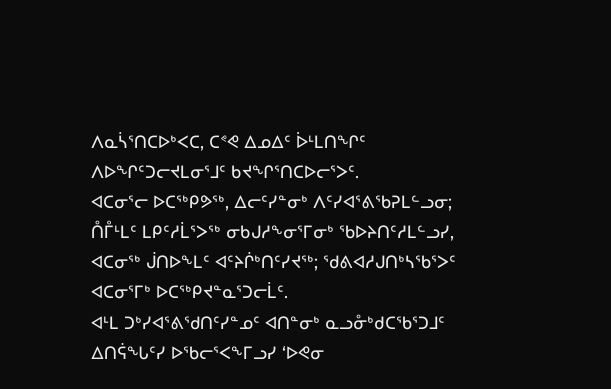ᐱᓇᓵᕐᑎᑕᐅᒃᐸᑕ, ᑕᕝᕙ ᐃᓄᐃᑦ ᐆᒻᒪᑎᖏᑦ ᐱᐅᖏᑦᑐᓕᔪᒪᓂᕐᒧᑦ ᑲᔪᖏᕐᑎᑕᐅᓕᕐᐳᑦ.
ᐊᑕᓂᕐᓕ ᐅᑕᖅᑭᕗᖅ, ᐃᓕᑦᓯᓐᓂᒃ ᐱᑦᓯᐊᕐᕕᖃᕈᒪᓪᓗᓂ; ᑍᒤᒻᒪᑦ ᒪᑭᑦᓱᒫᕐᐳᖅ ᓂᑲᒍᓱᖕᓂᕐᒥᓂᒃ ᖃᐅᔨᑎᑦᓱᒪᓪᓗᓯ, ᐊᑕᓂᖅ ᒎᑎᐅᖕᒪᑦ ᐊᑦᔨᒌᒃᑎᑦᓯᔪᖅ; ᖁᕕᐊᓱᒍᑎᒃᓴᖃᕐᐳᑦ ᐊᑕᓂᕐᒥᒃ ᐅᑕᖅᑭᔪᓐᓇᕐᑐᓕᒫᑦ.
ᐊᒻᒪ ᑐᒃᓯᐊᕐᕕᖁᑎᑦᓯᓐᓄᑦ ᐊᑎᓐᓂᒃ ᓇᓗᓁᒃᑯᑕᖃᕐᑐᒧᑦ ᐃᑎᕌᖓᑦᓯ ᐅᖃᓕᕐᐸᖕᒥᓗᓯ ‘ᐅᕙᓂ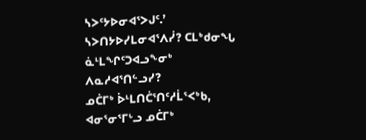ᓴᐳᑦᔭᐅᓂᐊᕐᐳᒍᑦ.’ ᓴᐳᑎᔭᐅᓯᒪᓂᐊᕐᐱᓰ? ᑕᒪᒃᑯᓂᖓ ᓈᒻᒪᖏᑦᑐᐊᓗᖕᓂᒃ ᐱᓇᓱᐊᕐᑎᓪᓗᓯ?
ᓄᑖᒥᒃ ᐆᒻᒪᑎᑖᕐᑎᑦᓱᒫᕐᐸᒃᑲ, ᐊᓂᕐᓂᕐᒥᒡᓗ ᓄᑖᒥᒃ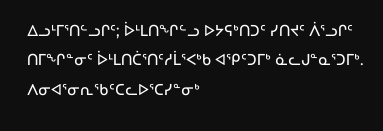ᐃᓗᒻᒥᕐᑎᓪᓗᒋᑦ; ᐆᒻᒪᑎᖏᓪᓗ ᐅᔭᕋᒃᑎᑐᑦ ᓯᑎᔪᑦ ᐲᕐᓗᒋᑦ ᑎᒥᖏᓐᓂᑦ ᐆᒻᒪᑎᑖᕐᑎᑦᓱᒫᕐᐸᒃᑲ ᐊᕿᑦᑐᒥᒃ ᓈᓚᒍᓐᓇᕐᑐᒥᒃ.
ᐱᓂᐊᕐᓂᕆᖃᑦᑕᓚᐅᕐᑕᓯᓐᓂᒃ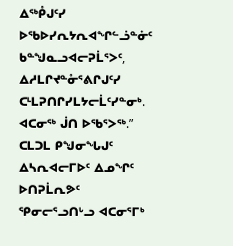ᐃᖅᑬᒍᑦᓯ ᐅᖃᐅᓯᕆᔭᕆᐊᖏᓪᓘᓐᓃᑦ ᑲᓐᖑᓇᓗᐊᓕᕈᒫᕐᐳᑦ, ᐃᓱᒪᒋᔪᓐᓁᕐᕕᒋᒍᑦᓯ ᑕᒻᒪᕈᑎᒋᓯᒪᔭᓕᒫᑦᓯᓐᓂᒃ. ᐊᑕᓂᖅ ᒎᑎ ᐅᖃᕐᐳᖅ.”
ᑕᒪᑐᒪ ᑭᖑᓂᖓᒍᑦ ᐃᓴᕆᐊᓕᒥᐅᑦ ᐃᓄᖏᑦ ᐅᑎᕈᒫᕆᕗᑦ ᕿᓂᓕᕐᓗᑎᒡᓗ ᐊᑕᓂᕐᒥᒃ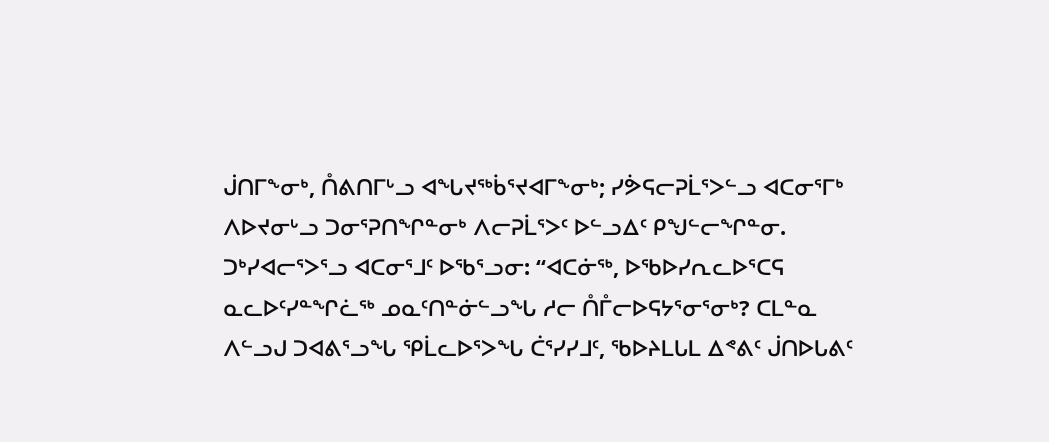ᒎᑎᒥᖕᓂᒃ, ᑍᕕᑎᒥᒡᓗ ᐊᖓᔪᖅᑳᕐᔪᐊᒥᖕᓂᒃ; ᓯᕘᕋᓕᕈᒫᕐᐳᓪᓗ ᐊᑕᓂᕐᒥᒃ ᐱᐅᔪᓂᒡᓗ ᑐᓂᕐᕈᑎᖏᓐᓂᒃ ᐱᓕᕈᒫᕐᐳᑦ ᐅᓪᓗᐃᑦ ᑭᖑᓪᓕᖏᓐᓂ.
ᑐᒃᓯᐊᓕᕐᐳᕐᓗ ᐊᑕᓂᕐᒧᑦ ᐅᖃᕐᓗᓂ: “ᐊᑕᓃᖅ, ᐅᖃᐅᓯᕆᓚᐅᕐᑕᕋ ᓇᓚᐅᑦᓯᓐᖏᓛᖅ ᓄᓇᑦᑎᓐᓃᓪᓗᖓ ᓱᓕ ᑍᒤᓕᐅᕋᔭᕐᓂᕐᓂᒃ? ᑕᒪᓐᓇ ᐱᓪᓗᒍ ᑐᐊᕕᕐᓗᖓ ᕿᒫᓚᐅᕐᐳᖓ ᑖᕐᓯᓯᒧᑦ, ᖃᐅᔨᒪᒐᒪ ᐃᕝᕕᑦ ᒎᑎᐅᒐᕕᑦ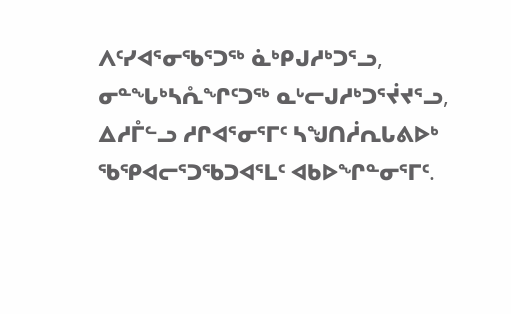ᐱᑦᓯᐊᕐᓂᖃᕐᑐᖅ ᓈᒃᑭᒍᓱᒃᑐᕐᓗ, ᓂᓐᖓᒃᓴᕅᖏᑦᑐᖅ ᓇᒡᓕᒍᓱᒃᑐᕐᔫᔪᕐᓗ, ᐃᓱᒤᓪᓗ ᓱᒋᐊᕐᓂᕐᒥᑦ ᓴᖑᑎᓲᕆᒐᕕᐅᒃ ᖃᕿᐊᓕᕐᑐᖃᑐᐊᕐᒪᑦ ᐊᑲᐅᖏᓐᓂᕐᒥᑦ.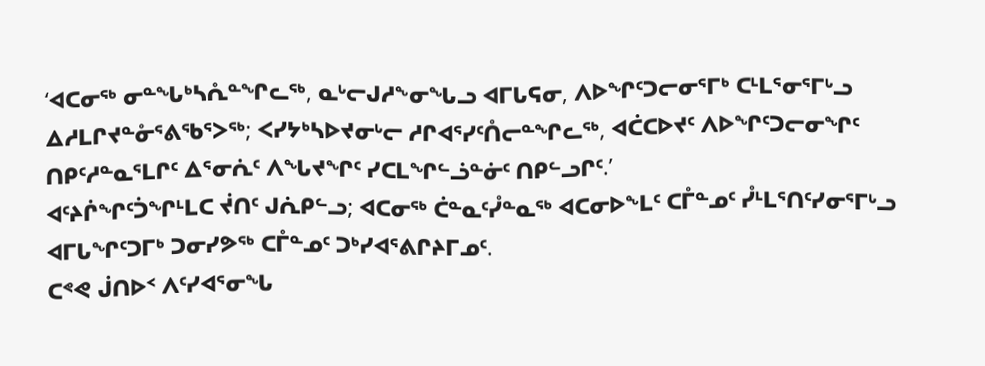‘ᐊᑕᓂᖅ ᓂᓐᖓᒃᓴᕅᓐᖏᓚᖅ, ᓇᒡᓕᒍᓱᖕᓂᖓᓗ ᐊᒥᒐᕋᓂ, ᐱᐅᖏᑦᑐᓕᓂᕐᒥᒃ ᑕᒻᒪᕐᓂᕐᒥᒡᓗ ᐃᓱᒪᒋᔪᓐᓁᕐᕕᖃᕐᐳᖅ; ᐸᓯᔭᒃᓴᐅᔪᓂᒡᓕ ᓱᒋᐊᕐᓯᑦᑍᓕᓐᖏᓚᖅ, ᐊᑖᑕᐅᔪᑦ ᐱᐅᖏᑦᑐᓕᓂᖏᑦ ᑎᑭᑦᓱᓐᓇᕐᒪᒋᑦ ᐃᕐᓂᕇᑦ ᐱᖓᔪᖏᑦ ᓯᑕᒪᖏᓪᓘᓐᓃᑦ ᑎᑭᓪᓗᒋᑦ.’
ᐊᑦᔨᒌᖏᑦᑑᖏᒻᒪᑕ ᔫᑎᑦ ᒍᕇᑭᓪᓗ; ᐊᑕᓂᖅ ᑖᓐᓇᑦᓮᓐᓇᖅ ᐊᑕᓂᐅᖕᒪᑦ ᑕᒤᓐᓄᑦ ᓮᒻᒪᕐᑎᑦᓯᓂᕐᒥᒡᓗ ᐊᒥᒐᖏᑦᑐᒥᒃ ᑐᓂᓯᕗᖅ ᑕᒤᓐᓄᑦ ᑐᒃᓯᐊᕐᕕᒋᔨᒥᓄᑦ.
ᑕᕝᕙ ᒎᑎᐅᑉ ᐱᑦᓯᐊᕐᓂᖓ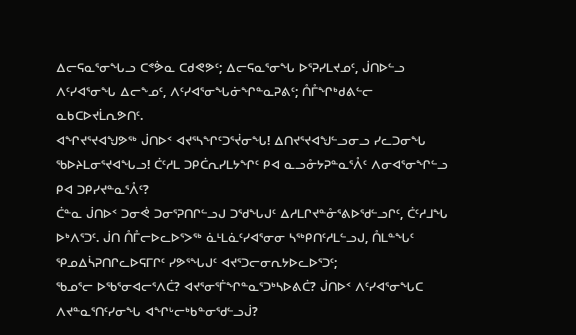ᐃᓕᕋᓇᕐᓂᖓᓗ ᑕᕝᕘᓇ ᑕᑯᕙᕗᑦ; ᐃᓕᕋᓇᕐᓂᖓ ᐅᕐᕈᓯᒪᔪᓄᑦ, ᒎᑎᐅᓪᓗ ᐱᑦᓯᐊᕐᓂᖓ ᐃᓕᖕᓄᑦ, ᐱᑦᓯᐊᕐᓂᖓᓃᖏᓐᓇᕈᕕᑦ; ᑍᒤᖏᒃᑯᕕᓪᓕ ᓇᑲᑕᐅᔪᒫᕆᕗᑎᑦ.
ᐊᖏᔪᕐᔪᐊᖑᕗᖅ ᒎᑎᐅᑉ ᐊᔪᕐᓴᖏᑦᑐᕐᔫᓂᖓ! ᐃᑎᔪᕐᔪᐊᖑᓪᓗᓂᓗ ᓯᓚᑐᓂᖓ ᖃᐅᔨᒪᓂᕐᔪᐊᖓᓗ! ᑖᑦᓱᒪ ᑐᑭᑖᕆᓯᒪᔭᖏᑦ ᑭᐊ ᓇᓗᓁᔭᕈᓐᓇᕐᐰᑦ ᐱᓂᐊᕐᓂᖏᓪᓗ ᑭᐊ ᑐᑭᓯᔪᓐᓇᕐᐰᑦ?
ᑖᓐᓇ ᒎᑎᐅᑉ ᑐᓂᕚ ᑐᓂᕐᕈᑎᒋᓪᓗᒍ ᑐᖁᖓᒍᑦ ᐃᓱᒪᒋᔪᓐᓁᕐᕕᐅᖁᓪᓗᒋᑦ, ᑖᑦᓱᒧᖓ ᐅᒃᐱᕐᑐᑦ. ᒎᑎ ᑍᒤᓕᐅᓚᐅᕐᐳᖅ ᓈᒻᒪᓈᑦᓯᐊᕐᓂᓂ ᓴᖅᑭᑎᑦᓱᒪᓪᓗᒍ, ᑍᒪᓐᖓᑦ ᕿᓄᐃᓵᕈᑎᒋᓚᐅᕋᒥᒋᑦ ᓯᕗᕐᖓᒍᑦ ᐊᔪᕐᑐᓕᓂᕆᔭᐅᓚᐅᕐᑐᑦ;
ᖃᓄᕐᓕ ᐅᖃᕐᓂᐊᓕᕐᐱᑖ? ᐊᔪᕐᓂᕐᒦᖏᓐᓇᕐᑐᒃᓴᐅᕕᑖ? ᒎᑎᐅᑉ ᐱᑦᓯᐊᕐᓂᖓᑕ ᐱᔪᓐᓇᕐᑎᑦᓯᓂᖓ ᐊᖏᒡᓕᒃᑲᓐᓂᖁᓪᓗᒎ?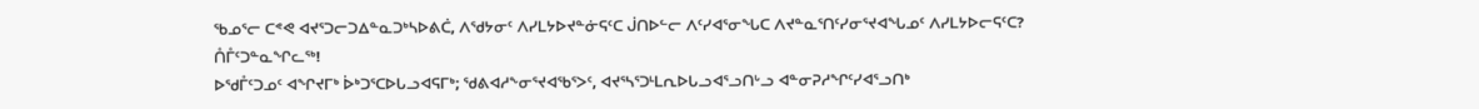ᖃᓄᕐᓕ ᑕᕝᕙ ᐊᔪᕐᑐᓕᑐᐃᓐᓇᑐᒃᓴᐅᕕᑖ, ᐱᖁᔭᓂᑦ ᐱᓯᒪᔭᐅᔪᓐᓃᕋᑦᑕ ᒎᑎᐅᓪᓕ ᐱᑦᓯᐊᕐᓂᖓᑕ ᐱᔪᓐᓇᕐᑎᑦᓯᓂᕐᔪᐊᖓᓄᑦ ᐱᓯᒪᔭᐅᓕᕋᑦᑕ? ᑍᒤᑦᑐᓐᓇᖏᓚᖅ!
ᐅᖁᒤᑦᑐᓄᑦ ᐊᖏᔪᒥᒃ ᐆᒃᑐᕐᑕᐅᒐᓗᐊᕋᒥᒃ; ᖁᕕᐊᓱᖕᓂᕐᔪᐊᖃᕐᐳᑦ, ᐊᔪᕐᓴᕐᑐᒻᒪᕆᐅᒐᓗᐊᕐᓗᑎᒡᓗ ᐊᓐᓂᕈᓱᖏᑦᓯᐊᕐᓗᑎᒃ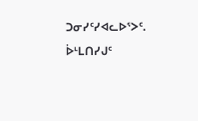ᑐᓂᓯᑦᓯᐊᓚᐅᕐᐳᑦ.
ᐆᒻᒪᑎᓯᒍᑦ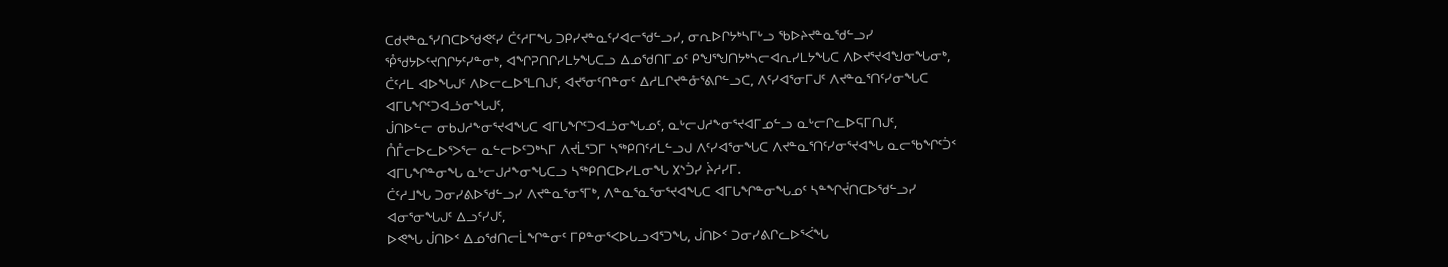ᑕᑯᔪᓐᓇᕐᓯᑎᑕᐅᖁᕙᑦᓯ ᑖᑦᓱᒥᖓ ᑐᑭᓯᔪᓐᓇᑦᓯᐊᓕᖁᓪᓗᓯ, ᓂᕆᐅᒋᔭᒃᓴᒥᒡᓗ ᖃᐅᔨᔪᓐᓇᖁᓪᓗᓯ ᕾᖁᔭᐅᑦᔪᑎᒋᔭᑦᓯᓐᓂᒃ, ᐊᖏᕈᑎᒋᓯᒪᔭᖓᑕᓗ ᐃᓄᖁᑎᒥᓄᑦ ᑭᖑᕐᖑᑎᔭᒃᓴᓕᐊᕆᓯᒪᔭᖓᑕ ᐱᐅᔪᕐᔪᐊᖑᓂᖓᓂᒃ,
ᑖᑦᓱᒪ ᐊᐅᖓᒍᑦ ᐱᐅᓕᓚᐅᕐᒪᑎᒍᑦ, ᐊᔪᕐᓂᑦᑎᓐᓂᑦ ᐃᓱᒪᒋᔪᓐᓁᕐᕕᒋᓪᓗᑕ, ᐱᑦᓯᐊᕐᓂᒥᒍᑦ ᐱᔪᓐᓇᕐᑎᑦᓯᓂᖓᑕ ᐊᒥᒐᖏᑦᑐᐊᓘᓂᖓᒍᑦ,
ᒎᑎᐅᓪᓕ ᓂᑲᒍᓱᖕᓂᕐᔪᐊᖓᑕ ᐊᒥᒐᖏᑦᑐᐊᓘᓂᖓᓄᑦ, ᓇᒡᓕᒍᓱᖕᓂᕐᔪᐊᒥᓄᓪᓗ ᓇᒡᓕᒋᓚᐅᕋᒥᑎᒍᑦ,
ᑍᒤᓕᐅᓚᐅᕐᐳᕐᓕ ᓇᓪᓕᐅᑦᑐᒃᓴᒥ ᐱᔪᒫᕐᑐᒥ ᓴᖅᑭᑎᑦᓱᒪᓪᓗᒍ ᐱᑦᓯᐊᕐᓂᖓᑕ ᐱᔪᓐᓇᕐᑎᑦᓯᓂᕐᔪᐊᖓ ᓇᓕᖃᖏᑦᑑᑉ ᐊᒥᒐᖏᓐᓂᖓ ᓇᒡᓕᒍᓱᖕᓂᖓᑕᓗ ᓴᖅᑭᑎᑕᐅᓯᒪᓂᖓ ᙭ᔅᑑᓯ ᔩᓱᓯᒥ.
ᑖᑦᓱᒧᖓ ᑐᓂᓯᕕᐅᖁᓪᓗᓯ ᐱᔪᓐᓇᕐᓂᕐᒥᒃ, ᐱᓐᓇᕐᓇᕐᓂᕐᔪᐊᖓᑕ ᐊᒥᒐᖏᓐᓂᖓᓄᑦ ᓴᓐᖏᔫᑎᑕᐅᖁᓪᓗᓯ ᐊᓂᕐᓂᖓᒍᑦ ᐃᓗᑦᓯᒍᑦ,
ᐅᕙᖓ ᒎᑎᐅᑉ ᐃᓄᖁᑎᓕᒫᖏᓐᓂᑦ ᒥᑭᓐᓂᕐᐸᐅᒐᓗᐊᕐᑐᖓ, ᒎᑎᐅᑉ ᑐᓂᓯᕕᒋᓚᐅᕐᐹᖓ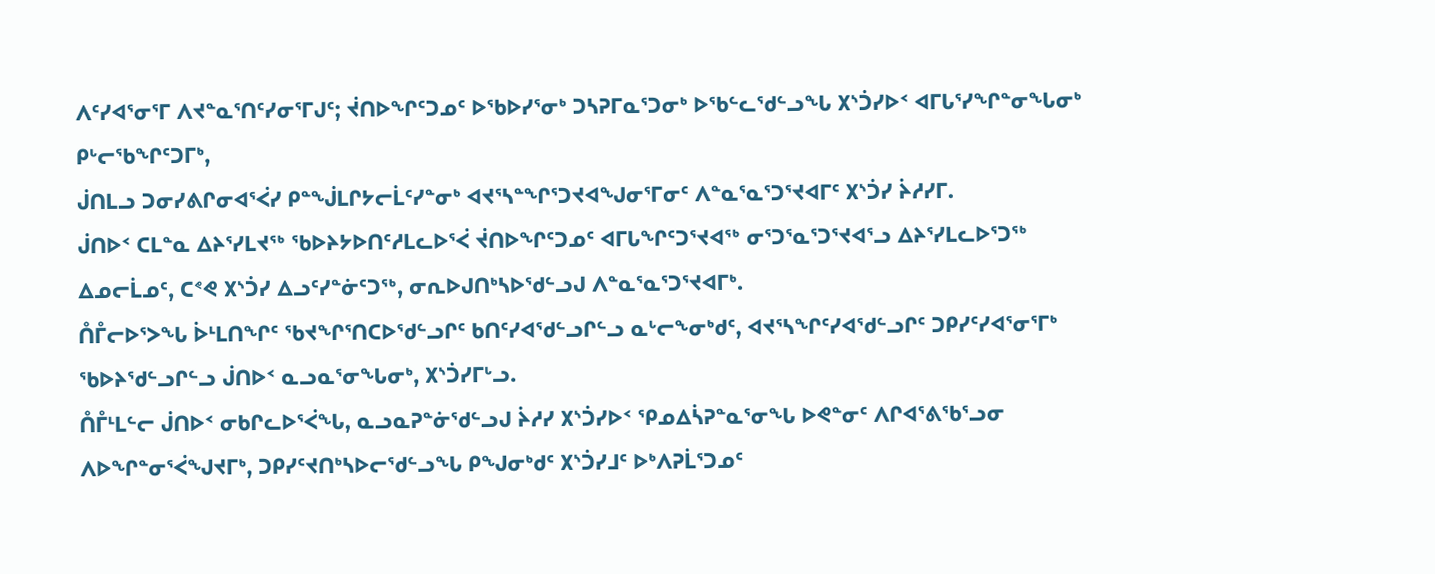ᐱᑦᓯᐊᕐᓂᕐᒥ ᐱᔪᓐᓇᕐᑎᑦᓯᓂᕐᒥᒍᑦ; ᔫᑎᐅᖏᑦᑐᓄᑦ ᐅᖃᐅᓯᕐᓂᒃ ᑐᓴᕈᒥᓇᕐᑐᓂᒃ ᐅᖃᓪᓚᖁᓪᓗᖓ ᙭ᔅᑑᓯᐅᑉ ᐊᒥᒐᕐᓯᖏᓐᓂᖓᓂᒃ ᑭᒡᓕᖃᖏᑦᑐᒥᒃ,
ᒎᑎᒪᓗ ᑐᓂᓯᕕᒋᓂᐊᕐᐹᓯ ᑭᓐᖒᒪᒋᔭᓕᒫᑦᓯᓐᓂᒃ ᐊᔪᕐᓴᓐᖏᕐᑐᔪᐊᖑᓂᕐᒥᓂᑦ ᐱᓐᓇᕐᓇᕐᑐᕐᔪᐊᒥᑦ ᙭ᔅᑑᓯ ᔩᓱᓯᒥ.
ᒎᑎᐅᑉ ᑕᒪᓐᓇ ᐃᔨᕐᓯᒪᔪᖅ ᖃᐅᔨᔭᐅᑎᑦᓱᒪᓚᐅᕐᐹ ᔫᑎᐅᖏᑦᑐᓄᑦ ᐊᒥᒐᖏᑦᑐᕐᔪᐊᖅ ᓂᕐᑐᕐᓇᕐᑐᕐᔪᐊᕐᓗ ᐃᔨᕐᓯᒪᓚᐅᕐᑐᖅ ᐃᓄᓕᒫᓄᑦ, ᑕᕝᕙ ᙭ᔅᑑᓯ ᐃᓗᑦᓯᓐᓃᑦᑐᖅ, ᓂᕆᐅᒍᑎᒃᓴᐅᖁᓪᓗᒍ ᐱᓐᓇᕐᓇᕐᑐᕐᔪᐊᒥᒃ.
ᑍᒤᓕᐅᕐᐳᖓ ᐆᒻᒪᑎᖏᑦ ᖃᔪᖏᕐᑎᑕᐅᖁᓪᓗᒋᑦ ᑲᑎᑦᓯᐊᖁᓪᓗᒋᓪᓗ ᓇᒡᓕᖕᓂᒃᑯᑦ, ᐊᔪᕐᓴᖏᑦᓯᐊᖁᓪᓗᒋᑦ ᑐᑭᓯᑦᓯᐊᕐᓂᕐᒥᒃ ᖃᐅᔨᖁᓪᓗᒋᓪᓗ ᒎᑎᐅᑉ ᓇᓗᓇᕐᓂᖓᓂᒃ, ᙭ᔅᑑᓯᒥᒡᓗ.
ᑍᒤᒻᒪᓪᓕ ᒎᑎᐅᑉ ᓂᑲᒋᓚᐅᕐᐹᖓ, ᓇᓗᓇᕈᓐᓃᖁᓪᓗᒍ ᔩᓱᓯ ᙭ᔅᑑᓯᐅᑉ ᕿᓄᐃᓵᕈᓐᓇᕐᓂᖓ ᐅᕙᓐᓂᑦ ᐱᒋᐊᕐᕕᖃᕐᓗᓂ ᐱᐅᖏᓐᓂᕐᐹᖑᔪᒥᒃ, ᑐᑭᓯᑦᔪᑎᒃᓴᐅᓕᖁᓪᓗᖓ ᑭᖑᓂᒃᑯᑦ ᙭ᔅᑑᓯᒧᑦ ᐅᒃᐱᕈᒫᕐᑐᓄᑦ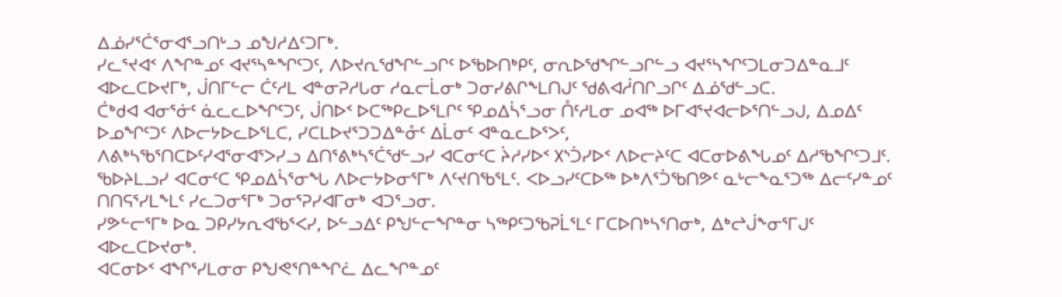ᐃᓅᓯᕐᑖᕐᓂᐊᕐᓗᑎᒡᓗ ᓄᖑᓱᐃᑦᑐᒥᒃ.
ᓯᓚᕐᔪᐊᑉ ᐱᖏᓐᓄᑦ ᐊᔪᕐᓴᓐᖏᑦᑐᑦ, ᐱᐅᔪᕆᖁᖏᓪᓗᒋᑦ ᐅᖃᐅᑎᒃᑭᑦ, ᓂᕆᐅᖁᖏᓪᓗᒋᓪᓗ ᐊᔪᕐᓴᖏᑦᑐᒪᓂᑐᐃᓐᓇᒧᑦ ᐊᐅᓚᑕᐅᔪᒥᒃ, ᒎᑎᒥᓪᓕ ᑖᑦᓱᒪ ᐊᓐᓂᕈᓱᒐᓂ ᓱᓇᓕᒫᓂᒃ ᑐᓂᓯᕕᒋᖕᒪᑎᒍᑦ ᖁᕕᐊᓲᑎᒋᓗᒋᑦ ᐃᓅᖁᓪᓗᑕ.
ᑖᒃᑯᐊ ᐊᓂᕐᓃᑦ ᓈᓚᓚᐅᖏᑦᑐᑦ, ᒎᑎᐅᑉ ᐅᑕᖅᑭᓚᐅᕐᒪᒋᑦ ᕿᓄᐃᓵᕐᓗᓂ ᑍᑦᓱᒪᓂ ᓄᐊᖅ ᐅᒥᐊᕐᔪᐊᓕᐅᕐᑎᓪᓗᒍ, ᐃᓄᐃᑦ ᐅᓄᖏᑦᑐᑦ ᐱᐅᓕᔭᐅᓚᐅᕐᒪᑕ, ᓯᑕᒪᐅᔪᕐᑐᑐᐃᓐᓁᑦ ᐃᒫᓂᑦ ᐊᓐᓇᓚᐅᕐᐳᑦ,
ᐱᕕᒃᓴᖃᕐᑎᑕᐅᑦᓯᐊᕐᓂᐊᕐᐳᓯᓗ ᐃᑎᕐᕕᒃᓴᕐᑖᖁᓪᓗᓯ ᐊᑕᓂᑦᑕ ᔩᓱᓯᐅᑉ ᙭ᔅᑑᓯᐅᑉ ᐱᐅᓕᔨᑦᑕ ᐊᑕᓂᐅᕕᖓᓄᑦ ᐃᓱᖃᖏᑦᑐᒧᑦ.
ᖃᐅᔨᒪᓗᓯ ᐊᑕᓂᑦᑕ ᕿᓄᐃᓵᕐᓂᖓ ᐱᐅᓕᔭᐅᓂᕐᒥᒃ ᐱᑦᔪᑎᖃᕐᒪᑦ. ᐸᐅᓗᓯᑦᑕᐅᖅ ᐅᒃᐱᕐᑑᖃᑎᕗᑦ ᓇᒡᓕᖕᓇᕐᑐᖅ ᐃᓕᑦᓯᓐᓄᑦ ᑎᑎᕋᕐᓯᒪᖕᒪᑦ ᓯᓚᑐᓂᕐᒥᒃ ᑐᓂᕐᕈᓯᐊᒥᓂᒃ ᐊᑐᕐᓗᓂ.
ᓯᕗᓪᓕᕐᒥᒃ ᐅᓇ ᑐᑭᓯᔭᕆᐊᖃᕐᐸᓯ, ᐅᓪᓗᐃᑦ ᑭᖑᓪᓕᖏᓐᓂ ᓴᖅᑭᑦᑐᖃᕈᒫᕐᒪᑦ ᒥᑕᐅᑎᒃᓴᕐᑎᓂᒃ, ᐃᒃᖠᒎᖕᓂᕐᒥᒍᑦ ᐊᐅᓚᑕᐅᔪᓂᒃ.
ᐊᑕᓂᐅᑉ ᐊᖏᕐᓯᒪᓂᓂ ᑭᖑᕙᕐᑎᓐᖏᓛ ᐃᓚᖏᓐᓄᑦ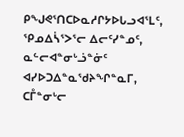ᑭᖑᕙᕐᑎᑕᐅᓇᓱᒋᔭᐅᒐᓗᐊᕐᒪᑦ, ᕿᓄᐃᓵᕐᐳᕐᓕ ᐃᓕᑦᓯᓐᓄᑦ, ᓇᓪᓕᐊᓐᓂᒡᓘᓐᓃᑦ ᐊᓯᐅᑐᐃᓐᓇᖁᔨᖏᓐᓇᒥ, ᑕᒤᓐᓂᒡᓕ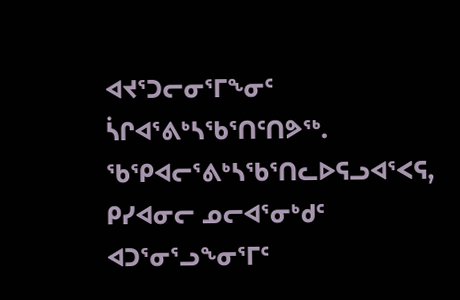ᐊᔪᕐᑐᓕᓂᕐᒥᖕᓂᑦ ᓵᒋᐊᕐᕕᒃᓴᖃᕐᑎᑦᑎᕗᖅ.
ᖃᕿᐊᓕᕐᕕᒃᓴᖃᕐᑎᓚᐅᕋᓗᐊᕐᐸᕋ, ᑭᓯᐊᓂᓕ ᓄᓕᐊᕐᓂᒃᑯᑦ ᐊᑐᕐᓂᕐᓗᖕᓂᕐᒥᑦ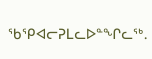ᖃᕿᐊᓕᕈᒪᓚᐅᓐᖏᓚᖅ.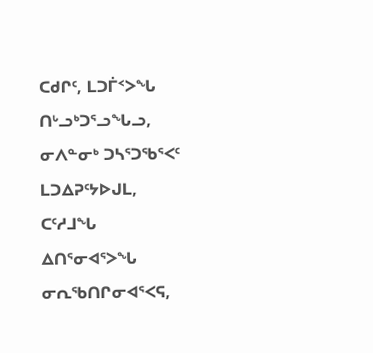ᑕᑯᒋᑦ, ᒪᑐᒦᑉᐳᖓ ᑎᒡᓗᒃᑐᕐᓗᖓᓗ, ᓂᐱᓐᓂᒃ ᑐᓴᕐᑐᖃᕐᐸᑦ ᒪᑐᐃᕈᑦᔭᐅᒍᒪ, ᑕᑦᓱᒧᖓ ᐃᑎᕐᓂᐊᕐᐳᖓ ᓂᕆᖃᑎᒋᓂᐊᕐᐸᕋ,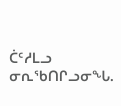ᑖᑦᓱᒪᓗ ᓂᕆᖃᑎᒋᓗᓂᖓ.